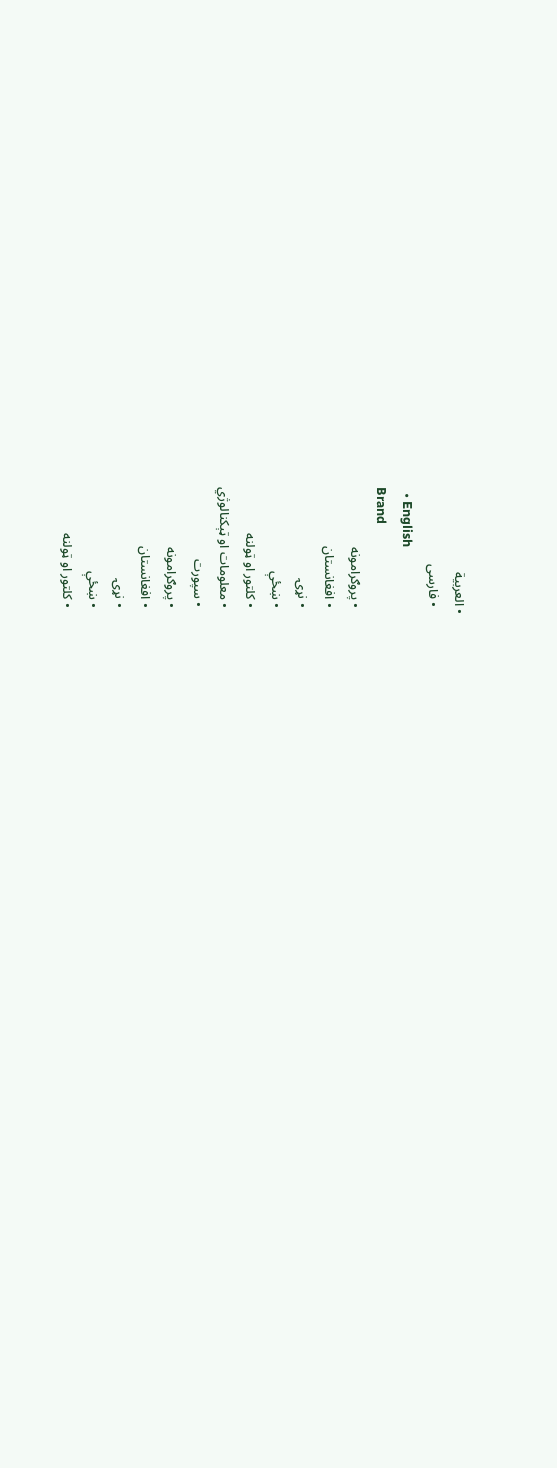• العربية
  • فارسی
  • English
Brand
  • پروګرامونه
  • افغانستان
  • نړۍ
  • ښځې
  • کلتور او ټولنه
  • معلومات او ټېکنالوژي
  • سپورت
  • پروګرامونه
  • افغانستان
  • نړۍ
  • ښځې
  • کلتور او ټولنه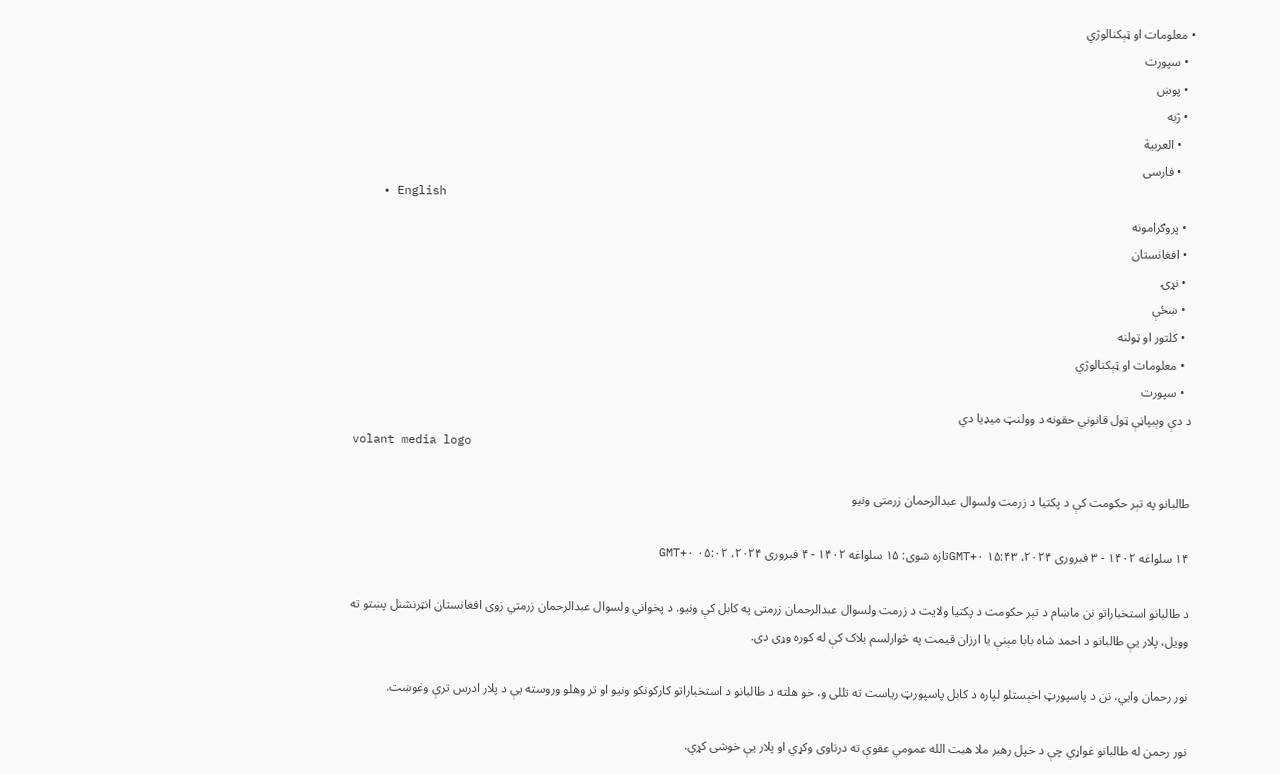• معلومات او ټېکنالوژي
  • سپورت
  • پوښ
  • ژبه
    • العربية
    • فارسی
    • English
  • پروګرامونه
  • افغانستان
  • نړۍ
  • ښځې
  • کلتور او ټولنه
  • معلومات او ټېکنالوژي
  • سپورت
د دې وېبپاڼې ټول قانوني حقونه د وولنټ میډیا دي
volant media logo

طالبانو په تېر حکومت کې د پکتیا د زرمت ولسوال عبدالرحمان زرمتی ونیو

۱۴ سلواغه ۱۴۰۲ - ۳ فبروری ۲۰۲۴، ۱۵:۴۳ GMT+۰تازه شوی: ۱۵ سلواغه ۱۴۰۲ - ۴ فبروری ۲۰۲۴، ۰۵:۰۲ GMT+۰

د طالبانو استخباراتو نن ماښام د تېر حکومت د پکتیا ولایت د زرمت ولسوال عبدالرحمان زرمتی په کابل کې ونیو. د پخواني ولسوال عبدالرحمان زرمتي زوی افغانستان انټرنشنل پښتو ته وویل، پلار یې طالبانو د احمد شاه بابا مېنې یا ارزان قیمت په څوارلسم بلاک کې له کوره وړی دی.

نور رحمان وايي، نن د پاسپورټ اخېستلو لپاره د کابل پاسپورټ ریاست ته تللی و، خو هلته د طالبانو د استخباراتو کارکونکو ونیو او تر وهلو وروسته یې د پلار ادرس ترې وغوښت.

نور رحمن له طالبانو غواړي چې د خپل رهبر ملا هبت الله عمومي عفوې ته درناوی وکړي او پلار یې خوشی کړي.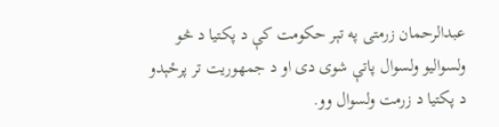عبدالرحمان زرمتی په تېر حکومت کې د پکتیا د څو ولسوالیو ولسوال پاتې شوی دی او د جمهوریت تر پرځېدو د پکتیا د زرمت ولسوال وو.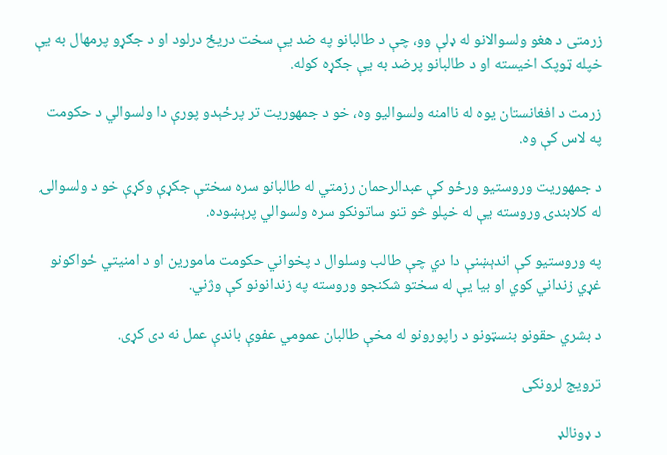زرمتی د هغو ولسوالانو له ډلې وو، چې د طالبانو په ضد یې سخت دریځ درلود او د جګړو پرمهال به یې خپله ټوپک اخیسته او د طالبانو پرضد به یې جګړه کوله.

زرمت د افغانستان یوه له ناامنه ولسوالیو وه، خو د جمهوریت تر پرځېدو پورې دا ولسوالي د حکومت په لاس کې وه.

د جمهوریت وروستیو ورځو کې عبدالرحمان رزمتي له طالبانو سره سختې جکړې وکړې خو د ولسوالۍ له کلابندۍ وروسته یې له خپلو څو تنو ساتونکو سره ولسوالي پرېښوده.

په وروستیو کې اندېښنې دا دي چې طالب وسلوال د پخواني حکومت مامورین او د امنیتي ځواکونو غړي زنداني کوي او بیا یې له سختو شکنجو وروسته په زندانونو کې وژني.

د بشري حقونو بنسټونو د راپورونو له مخې طالبان عمومي عفوې باندې عمل نه دی کړی.

ترویج لرونکی

د ډونالډ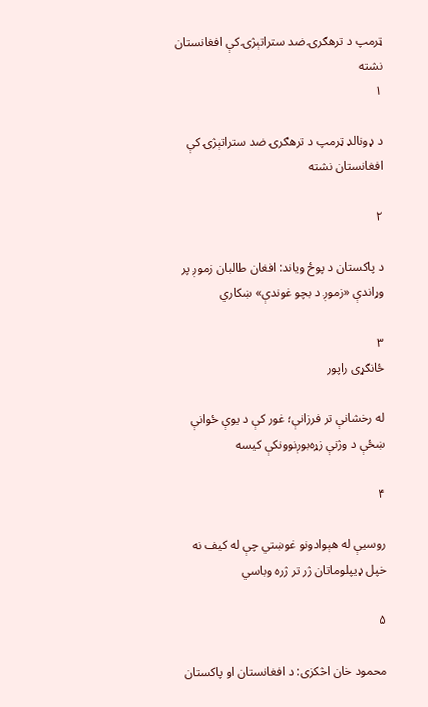ټرمپ د ترهګرۍ ضد ستراتېژۍ کې افغانستان نشته
۱

د ډونالډ ټرمپ د ترهګرۍ ضد ستراتېژۍ کې افغانستان نشته

۲

د پاکستان د پوځ ویاند: افغان طالبان زموږ پر وړاندې «زموږ د بچو غوندې» ښکاري

۳
ځانګړی راپور

له رخشانې تر فرزانې؛ غور کې د یوې ځوانې ښځې د وژنې زړه‌بوږنوونکې کیسه

۴

روسیې له هېوادونو غوښتي چې له کیف نه خپل ډیپلوماتان ژر تر ژره وباسي

۵

محمود خان اڅکزی: د افغانستان او پاکستان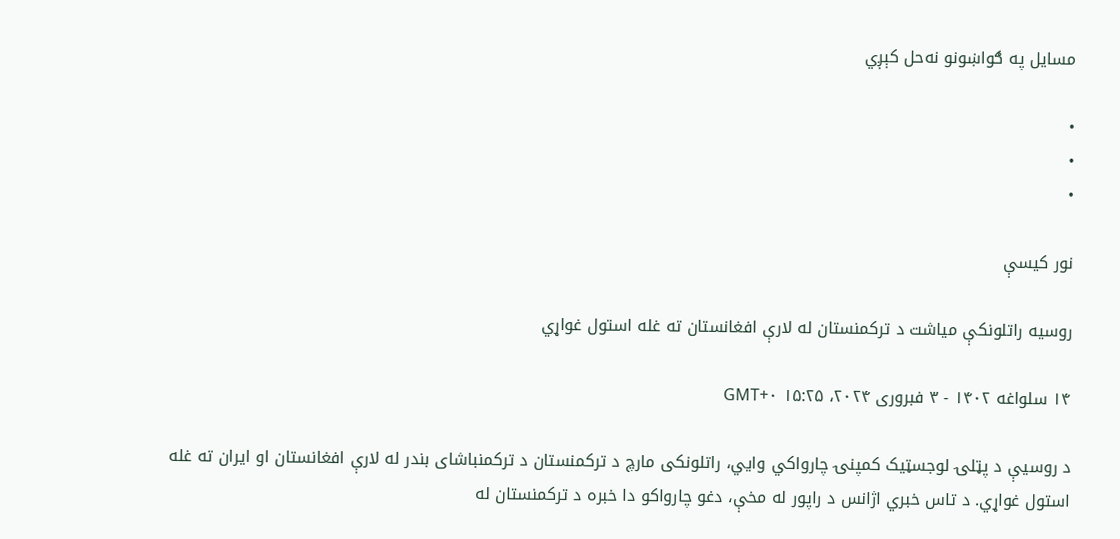مسایل په ګواښونو نه‌حل کېږي

•
•
•

نور کیسې

روسیه راتلونکې میاشت د ترکمنستان له لارې افغانستان ته غله استول غواړي

۱۴ سلواغه ۱۴۰۲ - ۳ فبروری ۲۰۲۴، ۱۵:۲۵ GMT+۰

د روسیې د پټلۍ لوجسټیک کمپنۍ چارواکي وايي، راتلونکی مارچ د ترکمنستان د ترکمنباشای بندر له لارې افغانستان او ایران ته غله استول غواړي. د تاس خبري اژانس د راپور له مخې، دغو چارواکو دا خبره د ترکمنستان له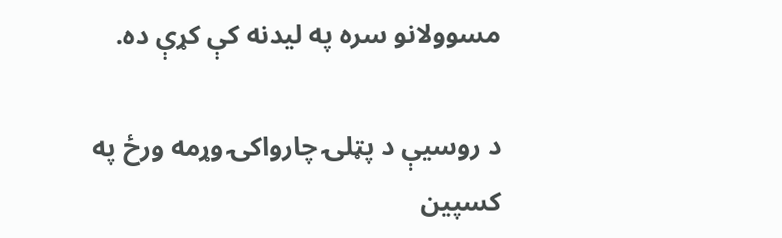مسوولانو سره په لیدنه کې کړې ده.

د روسیې د پټلۍ چارواکۍ وړمه ورځ په کسپین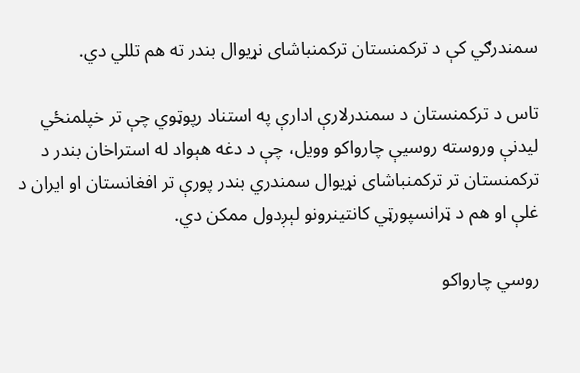سمندرګي کې د ترکمنستان ترکمنباشای نړیوال بندر ته هم تللي دي.

تاس د ترکمنستان د سمندرلارې ادارې په استناد رپوټوي چې تر خپلمنځي لیدنې وروسته روسیې چارواکو وویل، چې د دغه هېواد له استراخان بندر د ترکمنستان تر ترکمنباشای نړیوال سمندري بندر پورې تر افغانستان او ایران د غلې او هم د ټرانسپورټي کانتینرونو لېږدول ممکن دي.

روسي چارواکو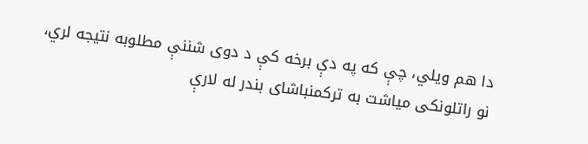دا هم ویلي، چې که په دې برخه کې د دوی شننې مطلوبه نتیجه لري، نو راتلونکی میاشت به ترکمنباشای بندر له لارې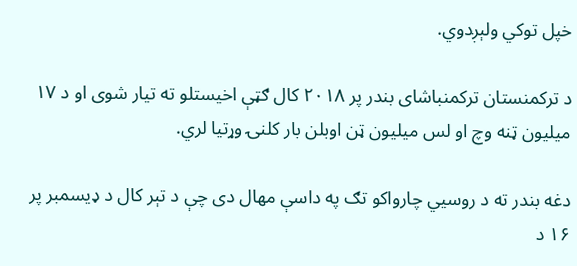خپل توکي ولېږدوي.

د ترکمنستان ترکمنباشای بندر پر ۲۰۱۸ کال ګټې اخیستلو ته تیار شوی او د ۱۷ میلیون ټنه وچ او لس میلیون ټن اوبلن بار کلنۍ وړتیا لري.

دغه بندر ته د روسیي چارواکو تګ په داسې مهال دی چې د تېر کال د ډیسمبر پر ۱۶ د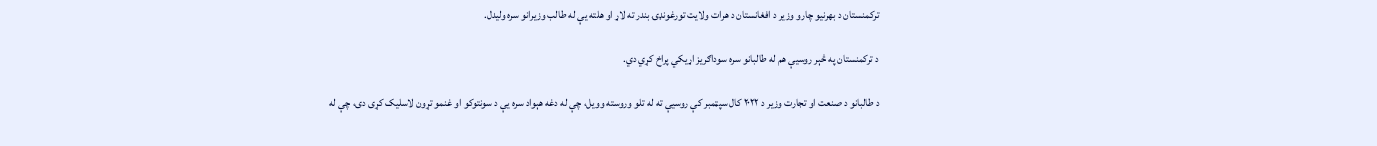ترکمنستان د بهرنیو چارو وزیر د افغانستان د هرات ولایت تورغونډۍ بندر ته لاړ او هلته یې له طالب وزیرانو سره ولیدل.

د ترکمنستان په څېر روسیې هم له طالبانو سره سوداګریز اړیکي پراخ کړي دي.

د طالبانو د صنعت او تجارت وزیر د ۲۰۲۲ کال سپټمبر کې روسیې ته له تلو وروسته وویل، چې له دغه هېواد سره یې د سونتوکو او غنمو تړون لاسلیک کړی دی، چې له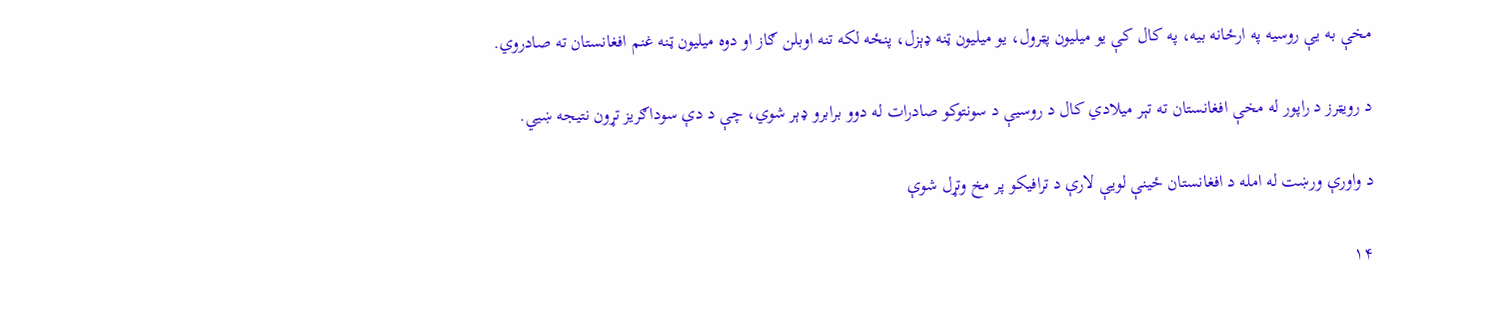مخې به یې روسیه په ارځانه بیه، په کال کې یو میلیون پټرول، یو میلیون ټنه ډېزل، پنځه لکه تنه اوبلن ګاز او دوه میلیون ټنه غنم افغانستان ته صادروي.

د رویټرز د راپور له مخې افغانستان ته تېر میلادي کال د روسیې د سونتوکو صادرات له دوو برابرو ډېر شوي، چې د دې سوداګریز تړون نتیجه ښيي.

د واورې ورښت له امله د افغانستان ځینې لویې لارې د ترافیکو پر مخ وتړل شوې

۱۴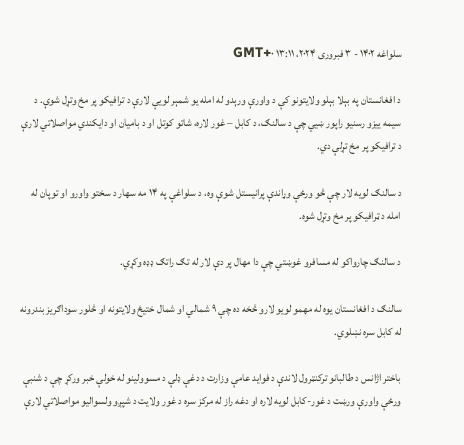سلواغه ۱۴۰۲ - ۳ فبروری ۲۰۲۴، ۱۳:۱۱ GMT+۰

د افغانستان په بېلا بېلو ولايتونو کې د واورې ورېدو له امله يو شمېر لويې لارې د ترافيکو پر مخ وتړل شوې. د سیمه ییزو رسنیو راپور ښيي چې د سالنګ، د کابل – غور لاره، شاتو کوتل او د بامیان او دایکندي مواصلاتي لارې د ترافیکو پر مخ تړلې دي.

د سالنګ لویه لار چې څو ورځې وړاندې پرانیستل شوې وه، د سلواغې په ۱۴ مه سهار د سختو واورو او توپان له امله د ټرافیکو پر مخ وتړل شوه.

د سالنګ چارواکو له مسافرو غوښتي چې دا مهال پر دې لار له تګ راتګ ډډه وکړي.

سالنګ د افغانستان یوه له مهمو لویو لارو څخه ده چې ۹ شمالي او شمال ختیځ ولایتونه او څلور سوداګریز بندرونه له کابل سره نښلوي.

باختر اژانس د طالبانو ترکنټرول لاندې د فوايد عامې وزارت د دغې ډلې د مسوولينو له خولې خبر ورکړ چې د شنبې ورځې واورې ورښت د غور-کابل لويه لاره او دغه راز له مرکز سره د غور ولایت د شپږو ولسواليو مواصلاتي لارې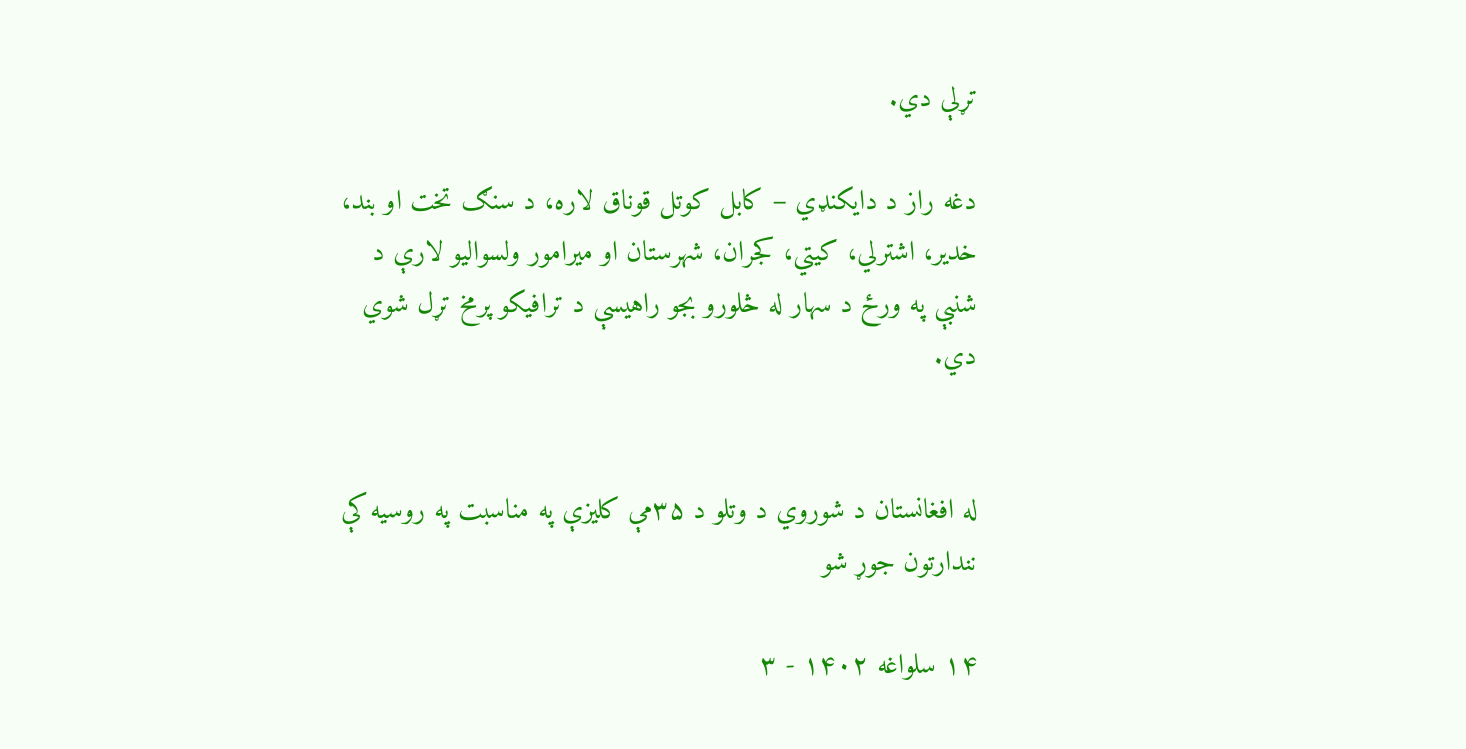تړلې دي.

دغه راز د دايکنډي – کابل کوتل قوناق لاره، د سنګ تخت او بند، خدير، اشترلي، کيتي، کجران، شهرستان او ميرامور ولسواليو لارې د شنبې په ورځ د سهار له څلورو بجو راهيسې د ترافيکو پرمخ تړل شوي دي.


له افغانستان د شوروي د وتلو د ۳۵مې کلیزې په مناسبت په روسیه کې نندارتون جوړ شو

۱۴ سلواغه ۱۴۰۲ - ۳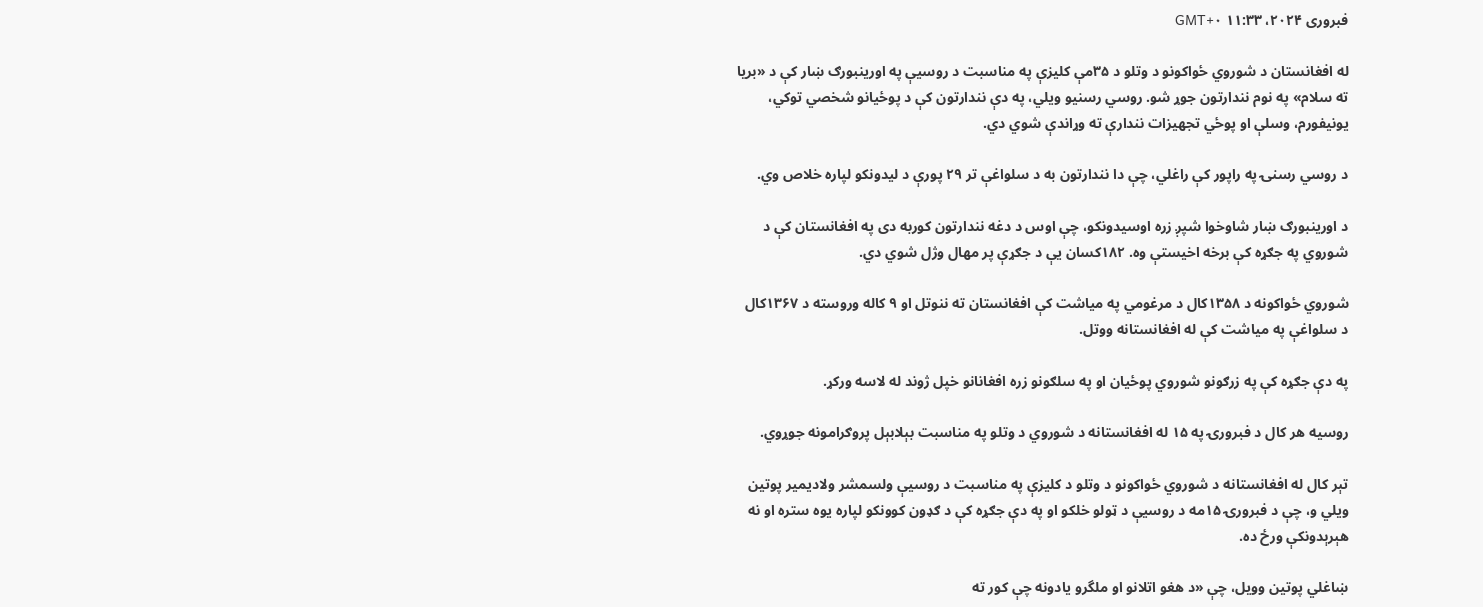فبروری ۲۰۲۴، ۱۱:۳۳ GMT+۰

له افغانستان د شوروي ځواکونو د وتلو د ۳۵مې کلیزې په مناسبت د روسیې په اورینبورګ ښار کې د «بريا ته سلام» په نوم نندارتون جوړ شو. روسي رسنیو ویلي، په دې نندارتون کې د پوځیانو شخصي توکي، یونیفورم، وسلې او پوځي تجهیزات نندارې ته وړاندې شوي دي.

د روسي رسنۍ په راپور کې راغلي، چې دا نندارتون به د سلواغې تر ۲۹ پورې د لیدونکو لپاره خلاص وي.

د اورینبورګ ښار شاوخوا شپږ زره اوسیدونکو، چې اوس د دغه نندارتون کوربه دی په افغانستان کې د شوروي په جګړه کې برخه اخیستې وه. ۱۸۲کسان یې د جګړې پر مهال وژل شوي دي.

شوروي ځواکونه د ۱۳۵۸کال د مرغومي په میاشت کې افغانستان ته ننوتل او ۹ کاله وروسته د ۱۳۶۷کال د سلواغې په میاشت کې له افغانستانه ووتل.

په دې جګړه کې په زرګونو شوروي پوځیان او په سلګونو زره افغانانو خپل ژوند له لاسه ورکړ.

روسيه هر کال د فبرورۍ په ۱۵ له افغانستانه د شوروي د وتلو په مناسبت بېلابېل پروګرامونه جوړوي.

تېر کال له افغانستانه د شوروي ځواکونو د وتلو د کلیزې په مناسبت د روسیې ولسمشر ولادیمیر پوتین ویلي و، چې د فبرورۍ ۱۵مه د روسیې د ټولو خلکو او په دې جګړه کې د ګډون کوونکو لپاره یوه ستره او نه هېرېدونکې ورځ ده.

ښاغلي پوتین وویل، چې «د هغو اتلانو او ملگرو یادونه چې کور ته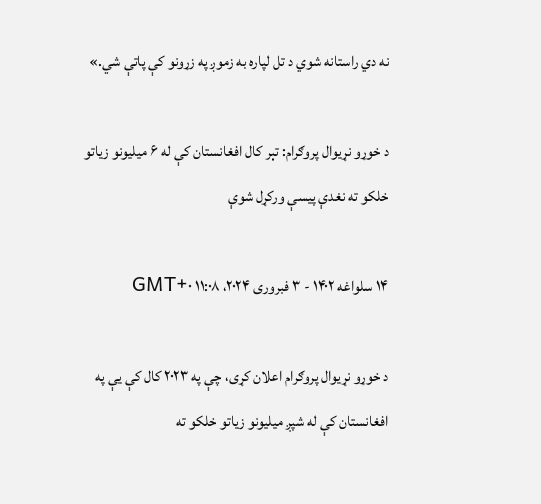نه دي راستانه شوي د تل لپاره به زموږ په زړونو کې پاتې شي.»

د خوړو نړیوال پروګرام: تېر کال افغانستان کې له ۶ میلیونو زیاتو خلکو ته نغدې پیسې ورکړل شوې

۱۴ سلواغه ۱۴۰۲ - ۳ فبروری ۲۰۲۴، ۱۱:۰۸ GMT+۰

د خوړو نړیوال پروګرام اعلان کړی، چې په ۲۰۲۳ کال کې یې په افغانستان کې له شپږ میلیونو زیاتو خلکو ته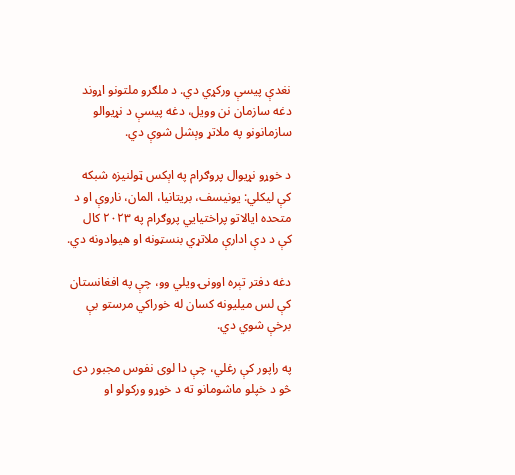نغدې پیسې ورکړي دي. د ملګرو ملتونو اړوند دغه سازمان نن وویل، دغه پیسې د نړیوالو سازمانونو په ملاتړ وېشل شوې دي.

د خوړو نړیوال پروګرام په اېکس ټولنیزه شبکه کې لیکلي: یونیسف، بریتانیا، المان، ناروې او د متحده ایالاتو پراختیايي پروګرام په ۲۰۲۳ کال کې د دې ادارې ملاتړي بنسټونه او هیوادونه دي.

دغه دفتر تېره اوونۍ ویلي وو، چې په افغانستان کې لس میلیونه کسان له خوراکي مرستو بې برخې شوي دي.

په راپور کې رغلي، چې دا لوی نفوس مجبور دی څو د خپلو ماشومانو ته د خوړو ورکولو او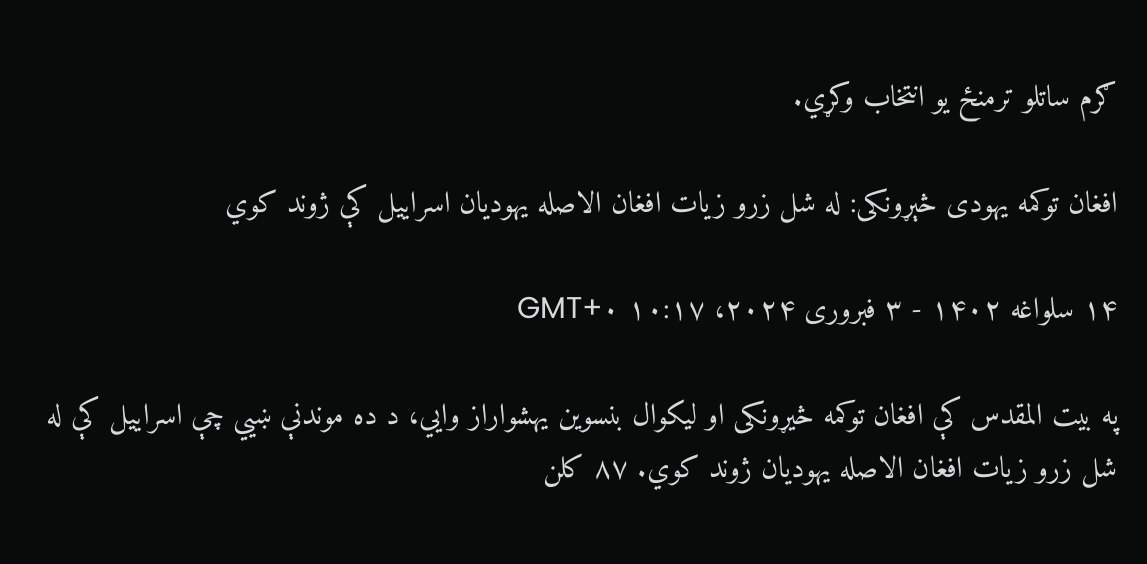ګرم ساتلو ترمنځ یو انتخاب وکړي.

افغان توکمه یهودی څېړونکی: له شل زرو زیات افغان الاصله یهودیان اسراییل کې ژوند کوي

۱۴ سلواغه ۱۴۰۲ - ۳ فبروری ۲۰۲۴، ۱۰:۱۷ GMT+۰

په بیت المقدس کې افغان توکمه څیړونکی او لیکوال بنسوین یهشواراز وايي، د ده موندنې ښيي چې اسراییل کې له شل زرو زیات افغان الاصله یهودیان ژوند کوي. ۸۷ کلن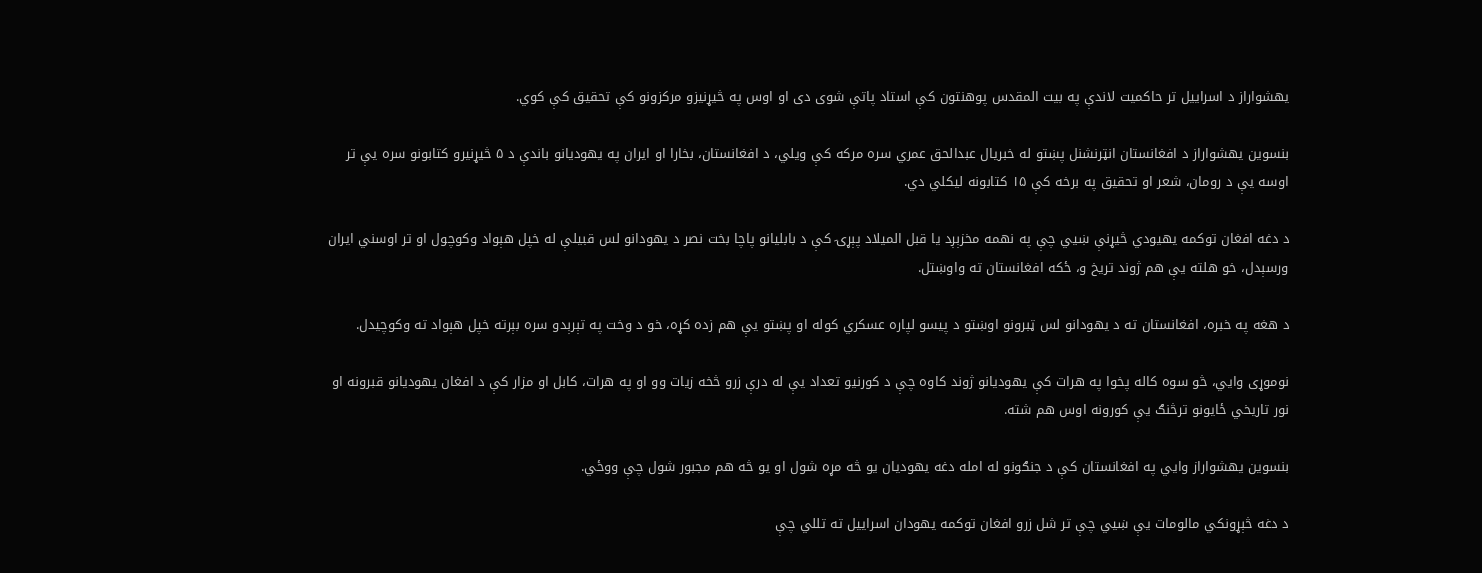یهشواراز د اسراییل تر حاکمیت لاندې په بیت المقدس پوهنتون کې استاد پاتې شوی دی او اوس په څیړنیزو مرکزونو کې تحقیق کې کوي.

بنسوین یهشواراز د افغانستان انټرنشنل پښتو له خبریال عبدالحق عمري سره مرکه کې ویلي، د افغانستان، بخارا او ایران په یهودیانو باندې د ۵ څیړنیرو کتابونو سره یې تر اوسه یې د رومان، شعر او تحقیق په برخه کې ۱۵ کتابونه لیکلي دي.

د دغه افغان توکمه یهیودي څیړنې ښيي چې په نهمه مخزېږد یا قبل المیلاد پېړۍ کې د بابلیانو پاچا بخت نصر د یهودانو لس قبیلې له خپل هېواد وکوچول او تر اوسني ایران ورسېدل، خو هلته یې هم ژوند تریخ و، ځکه افغانستان ته واوښتل.

د هغه په خبره، افغانستان ته د یهودانو لس ټبرونو اوښتو د پیسو لپاره عسکري کوله او پښتو یې هم زده کړه، خو د وخت په تېرېدو سره بېرته خپل هېواد ته وکوچیدل.

نوموړی وايي، څو سوه کاله پخوا په هرات کې یهودیانو ژوند کاوه چې د کورنیو تعداد یې له درې زرو څخه زیات وو او په هرات، کابل او مزار کې د افغان یهودیانو قبرونه او نور تاریخي ځایونو ترڅنګ یې کورونه اوس هم شته.

بنسوین یهشواراز وايي په افغانستان کې د جنګونو له امله دغه یهودیان یو څه مړه شول او یو څه هم مجبور شول چې ووځي.

د دغه څېړونکي مالومات یې ښيي چې تر شل زرو افغان توکمه یهودان اسراییل ته تللي چې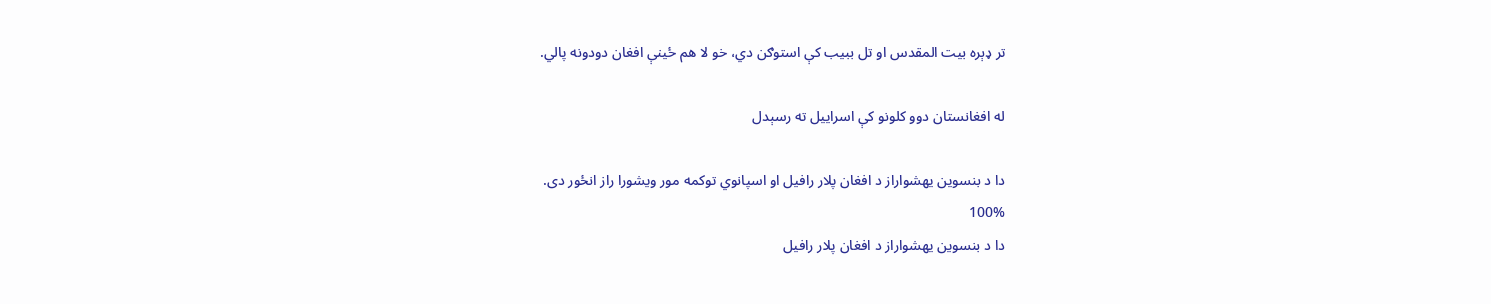تر ډېره بیت المقدس او تل ببیب کې استوګن دي، خو لا هم ځینې افغان دودونه پالي.

له افغانستان دوو کلونو کې اسراییل ته رسېدل

دا د بنسوین یهشواراز د افغان پلار رافیل او اسپانوي توکمه مور ویشورا راز انځور دی.
100%
دا د بنسوین یهشواراز د افغان پلار رافیل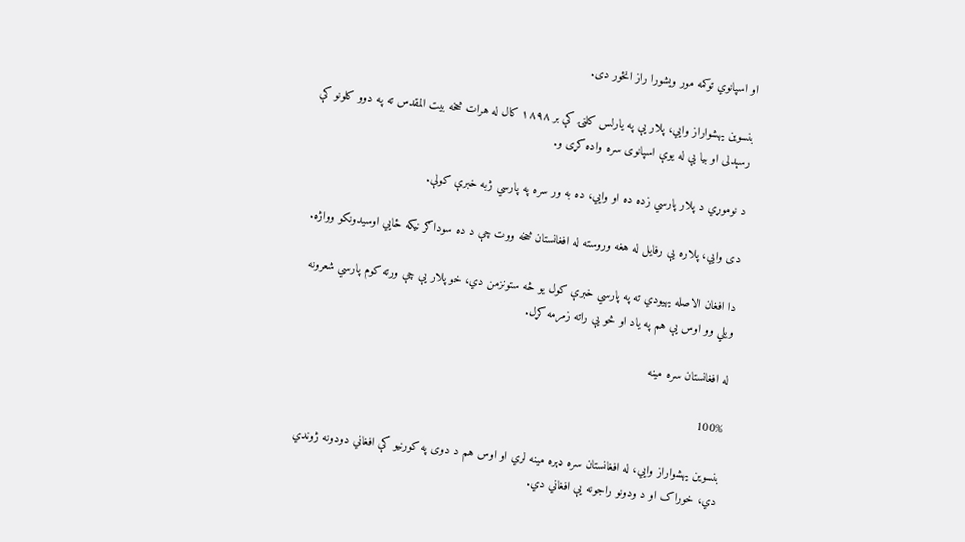او اسپانوي توکمه مور ویشورا راز انځور دی.

بنسوین یهشواراز وايي، پلار یې په یارلس کلنۍ کې بر ۱۸۹۸ کال له هرات څخه بیت المقدس ته په دوو کلونو کې رسېدلی او بیا یې له یوې اسپانوی سره واده کړی و.

د نوموړي د پلار پارسي زده ده او وايي، ده به ور سره په پارسي ژبه خبرې کولې.

دی وايي، پلاره یې رفایل له هغه وروسته له افغانستان څخه ووت چې د ده سوداګر نیکه ځایي اوسیدونکو وواژه.

دا افغان الاصله یهیودي ته په پارسي خبرې کول یو څه ستونزمن دي، خو پلار یې چې ورته کوم پارسي شعرونه ویلي وو اوس یې هم په یاد او څو یې راته زمرمه کړل.

له افغانستان سره مینه

100%

بنسوین یهشواراز وايي، له افغانستان سره ډېره مینه لري او اوس هم د دوی په کورنیو کې افغاني دودونه ژوندي دي، خوراک او د ودونو راجونه یې افغاني دي.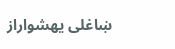ښاغلی یهشواراز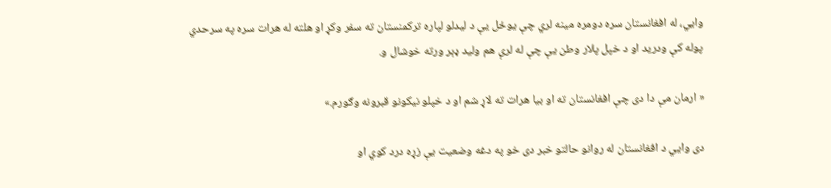وايي، له افغانستان سره دومره مینه لري چې یوځل یې د لیدلو لپاره ترکمنستان ته سفر وکړ او هلته له هرات سره په سرحدي پوله کې ودرید او د خپل پلار وطن یې چې له لرې هم ولید ډېر ورته خوشال و.

« ارمان مې دا دی چې افغانستان ته او بیا هرات ته لاړ شم او د خپلو نیکونو قبرونه وګورم.»

دی وايي د افغانستان له روانو حالتو خبر دی خو په دغه وضعیت یې زړه درد کوي او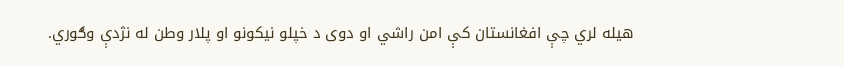هيله لري چې افغانستان کې امن راشي او دوی د خپلو نیکونو او پلار وطن له نژدې وګوري.